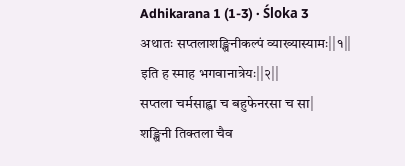Adhikarana 1 (1-3) · Śloka 3
अथातः सप्तलाशङ्खिनीकल्पं व्याख्यास्यामः||१||
इति ह स्माह भगवानात्रेयः||२||
सप्तला चर्मसाह्वा च बहुफेनरसा च सा|
शङ्खिनी तिक्तला चैव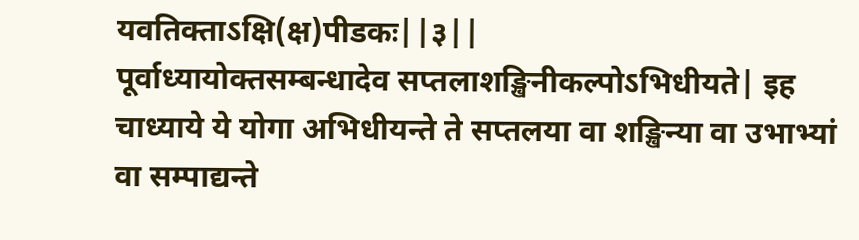यवतिक्ताऽक्षि(क्ष)पीडकः||३||
पूर्वाध्यायोक्तसम्बन्धादेव सप्तलाशङ्खिनीकल्पोऽभिधीयते| इह चाध्याये ये योगा अभिधीयन्ते ते सप्तलया वा शङ्खिन्या वा उभाभ्यां वा सम्पाद्यन्ते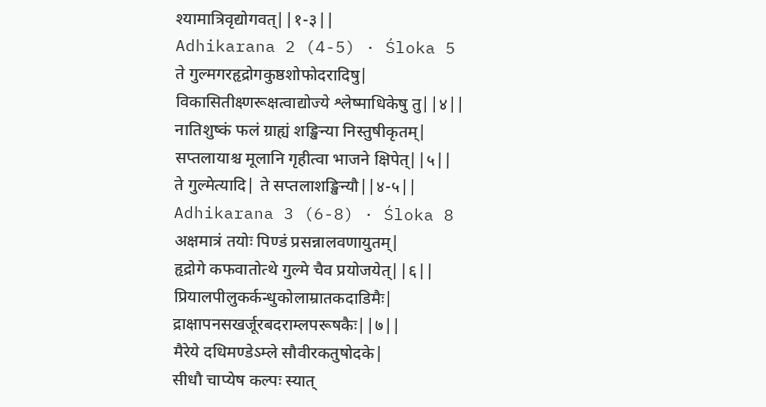श्यामात्रिवृद्योगवत्||१-३||
Adhikarana 2 (4-5) · Śloka 5
ते गुल्मगरहृद्रोगकुष्ठशोफोदरादिषु|
विकासितीक्ष्णरूक्षत्वाद्योज्ये श्लेष्माधिकेषु तु||४||
नातिशुष्कं फलं ग्राह्यं शङ्खिन्या निस्तुषीकृतम्|
सप्तलायाश्च मूलानि गृहीत्वा भाजने क्षिपेत्||५||
ते गुल्मेत्यादि| ते सप्तलाशङ्खिन्यौ||४-५||
Adhikarana 3 (6-8) · Śloka 8
अक्षमात्रं तयोः पिण्डं प्रसन्नालवणायुतम्|
हृद्रोगे कफवातोत्थे गुल्मे चैव प्रयोजयेत्||६||
प्रियालपीलुकर्कन्धुकोलाम्रातकदाडिमैः|
द्राक्षापनसखर्जूरबदराम्लपरूषकैः||७||
मैरेये दधिमण्डेऽम्ले सौवीरकतुषोदके|
सीधौ चाप्येष कल्पः स्यात्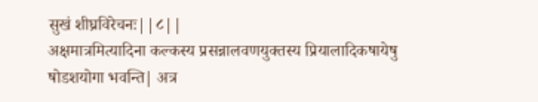सुखं शीघ्रविरेचनः||८||
अक्षमात्रमित्यादिना कल्कस्य प्रसन्नालवणयुक्तस्य प्रियालादिकषायेषु षोडशयोगा भवन्ति| अत्र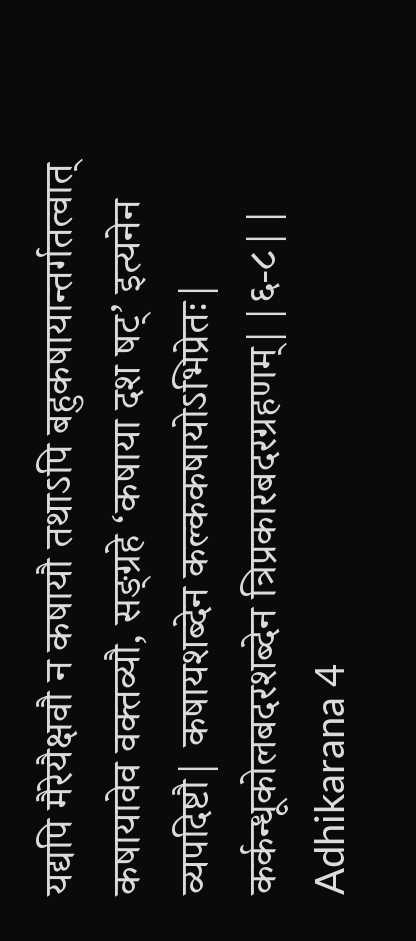यद्यपि मैरेयैक्षवौ न कषायौ तथाऽपि बहुकषायान्तर्गतत्वात् कषायावेव वक्तव्यौ, सङ्ग्रहे ‘कषाया दश षट्’ इत्यनेन व्यपदिष्टौ| कषायशब्देन कल्ककषायोऽभिप्रेतः| कर्कन्धूकोलबदरशब्देन त्रिप्रकारबदरग्रहणम्||६-८||
Adhikarana 4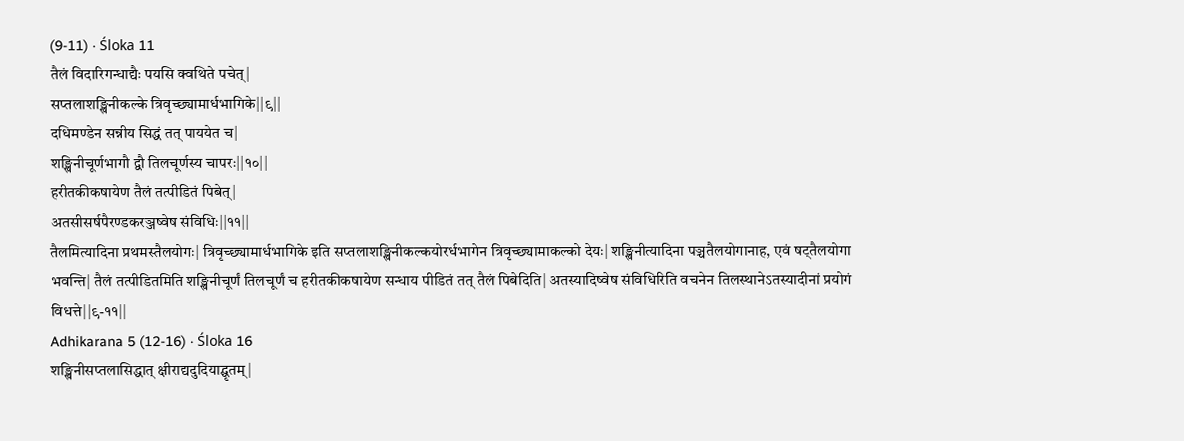(9-11) · Śloka 11
तैलं विदारिगन्धाद्यैः पयसि क्वथिते पचेत्|
सप्तलाशङ्खिनीकल्के त्रिवृच्छ्यामार्धभागिके||९||
दधिमण्डेन सन्नीय सिद्धं तत् पाययेत च|
शङ्खिनीचूर्णभागौ द्वौ तिलचूर्णस्य चापरः||१०||
हरीतकीकषायेण तैलं तत्पीडितं पिबेत्|
अतसीसर्षपैरण्डकरञ्जष्वेष संविधिः||११||
तैलमित्यादिना प्रथमस्तैलयोगः| त्रिवृच्छ्यामार्धभागिके इति सप्तलाशङ्खिनीकल्कयोरर्धभागेन त्रिवृच्छ्यामाकल्को देयः| शङ्खिनीत्यादिना पञ्चतैलयोगानाह, एवं षट्तैलयोगा भवन्ति| तैलं तत्पीडितमिति शङ्खिनीचूर्णं तिलचूर्णं च हरीतकीकषायेण सन्धाय पीडितं तत् तैलं पिबेदिति| अतस्यादिष्वेष संविधिरिति वचनेन तिलस्थानेऽतस्यादीनां प्रयोगं विधत्ते||९-११||
Adhikarana 5 (12-16) · Śloka 16
शङ्खिनीसप्तलासिद्धात् क्षीराद्यदुदियाद्घृतम्|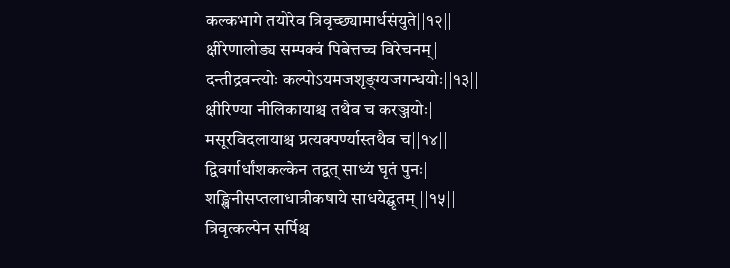कल्कभागे तयोरेव त्रिवृच्छ्यामार्धसंयुते||१२||
क्षीरेणालोड्य सम्पक्वं पिबेत्तच्च विरेचनम्|
दन्तीद्रवन्त्योः कल्पोऽयमजशृङ्ग्यजगन्धयोः||१३||
क्षीरिण्या नीलिकायाश्च तथैव च करञ्जयोः|
मसूरविदलायाश्च प्रत्यक्पर्ण्यास्तथैव च||१४||
द्विवर्गार्धांशकल्केन तद्वत् साध्यं घृतं पुनः|
शङ्खिनीसप्तलाधात्रीकषाये साधयेद्घृतम् ||१५||
त्रिवृत्कल्पेन सर्पिश्च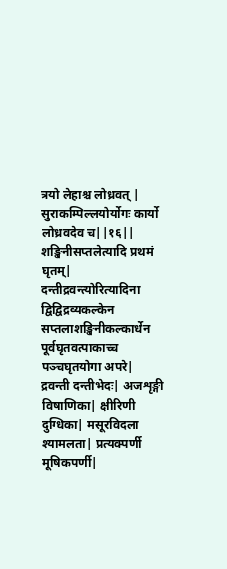त्रयो लेहाश्च लोध्रवत् |
सुराकम्पिल्लयोर्योगः कार्यो लोध्रवदेव च||१६||
शङ्खिनीसप्तलेत्यादि प्रथमं घृतम्| दन्तीद्रवन्त्योरित्यादिना द्विद्विद्रव्यकल्केन सप्तलाशङ्खिनीकल्कार्धेन पूर्वघृतवत्पाकाच्च पञ्चघृतयोगा अपरे| द्रवन्ती दन्तीभेदः| अजशृङ्गी विषाणिका| क्षीरिणी दुग्धिका| मसूरविदला श्यामलता| प्रत्यक्पर्णी मूषिकपर्णी|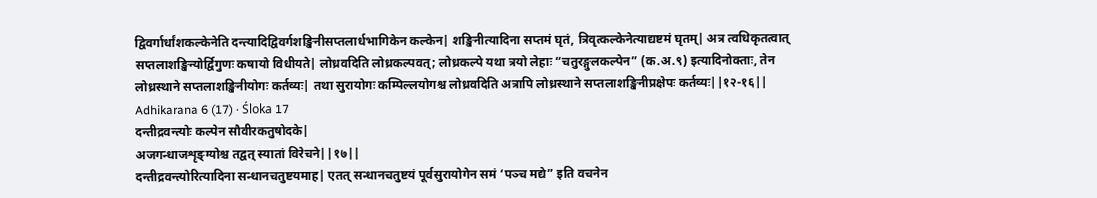द्विवर्गार्धांशकल्केनेति दन्त्यादिद्विवर्गशङ्खिनीसप्तलार्धभागिकेन कल्केन| शङ्खिनीत्यादिना सप्तमं घृतं, त्रिवृत्कल्केनेत्याद्यष्टमं घृतम्| अत्र त्वधिकृतत्वात् सप्तलाशङ्खिन्योर्द्विगुणः कषायो विधीयते| लोध्रवदिति लोध्रकल्पवत्; लोध्रकल्पे यथा त्रयो लेहाः “चतुरङ्गुलकल्पेन” (क.अ.९) इत्यादिनोक्ताः, तेन लोध्रस्थाने सप्तलाशङ्खिनीयोगः कर्तव्यः| तथा सुरायोगः कम्पिल्लयोगश्च लोध्रवदिति अत्रापि लोध्रस्थाने सप्तलाशङ्खिनीप्रक्षेपः कर्तव्यः||१२-१६||
Adhikarana 6 (17) · Śloka 17
दन्तीद्रवन्त्योः कल्पेन सौवीरकतुषोदके|
अजगन्धाजशृङ्ग्योश्च तद्वत् स्यातां विरेचने||१७||
दन्तीद्रवन्त्योरित्यादिना सन्धानचतुष्टयमाह| एतत् सन्धानचतुष्टयं पूर्वसुरायोगेन समं ‘पञ्च मद्ये” इति वचनेन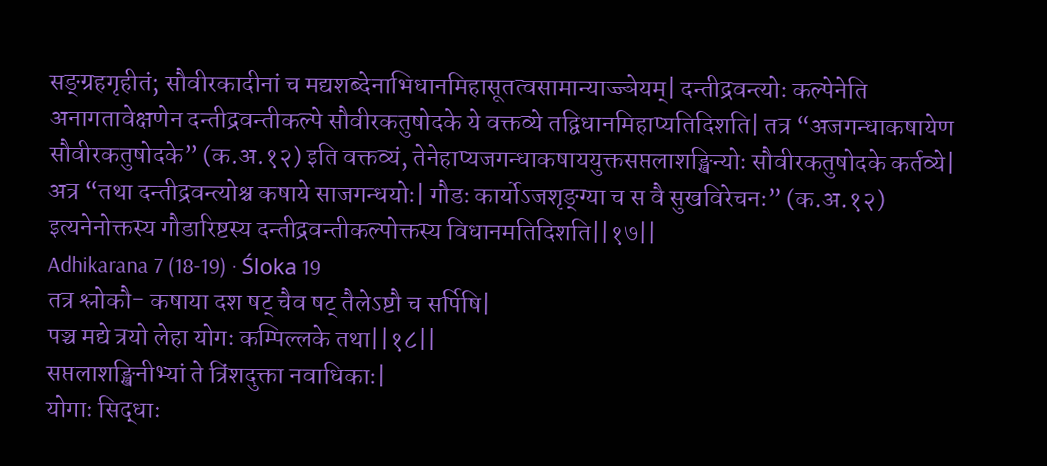सङ्ग्रहगृहीतं; सौवीरकादीनां च मद्यशब्देनाभिधानमिहासूतत्वसामान्याज्ज्ञेयम्| दन्तीद्रवन्त्योः कल्पेनेति अनागतावेक्षणेन दन्तीद्रवन्तीकल्पे सौवीरकतुषोदके ये वक्तव्ये तद्विधानमिहाप्यतिदिशति| तत्र “अजगन्धाकषायेण सौवीरकतुषोदके” (क.अ.१२) इति वक्तव्यं, तेनेहाप्यजगन्धाकषाययुक्तसप्तलाशङ्खिन्योः सौवीरकतुषोदके कर्तव्ये| अत्र “तथा दन्तीद्रवन्त्योश्च कषाये साजगन्धयोः| गौडः कार्योऽजशृङ्ग्या च स वै सुखविरेचनः” (क.अ.१२) इत्यनेनोक्तस्य गौडारिष्टस्य दन्तीद्रवन्तीकल्पोक्तस्य विधानमतिदिशति||१७||
Adhikarana 7 (18-19) · Śloka 19
तत्र श्लोकौ- कषाया दश षट् चैव षट् तैलेऽष्टौ च सर्पिषि|
पञ्च मद्ये त्रयो लेहा योगः कम्पिल्लके तथा||१८||
सप्तलाशङ्खिनीभ्यां ते त्रिंशदुक्ता नवाधिकाः|
योगाः सिद्धाः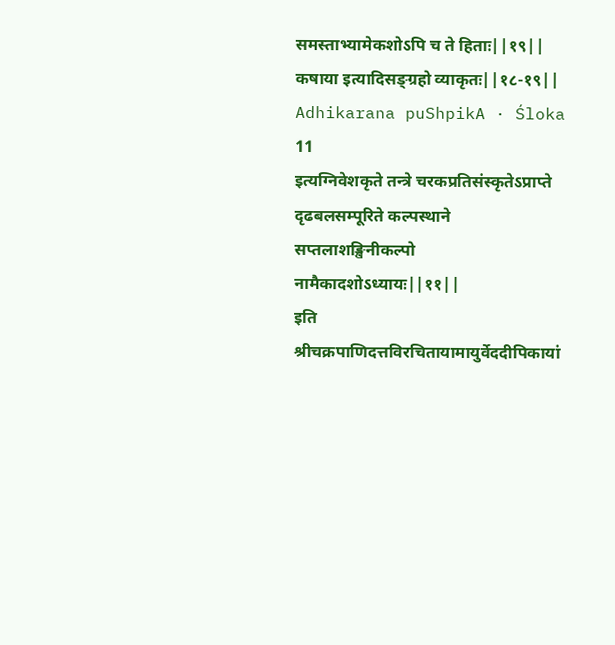समस्ताभ्यामेकशोऽपि च ते हिताः||१९||
कषाया इत्यादिसङ्ग्रहो व्याकृतः||१८-१९||
Adhikarana puShpikA · Śloka 11
इत्यग्निवेशकृते तन्त्रे चरकप्रतिसंस्कृतेऽप्राप्ते दृढबलसम्पूरिते कल्पस्थाने सप्तलाशङ्खिनीकल्पो नामैकादशोऽध्यायः||११||
इति श्रीचक्रपाणिदत्तविरचितायामायुर्वेददीपिकायां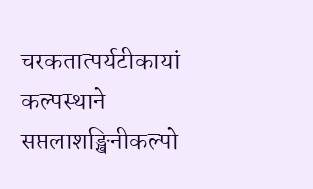चरकतात्पर्यटीकायां कल्पस्थाने सप्तलाशङ्खिनीकल्पो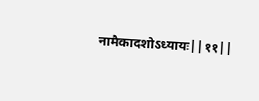नामैकादशोऽध्यायः||११||